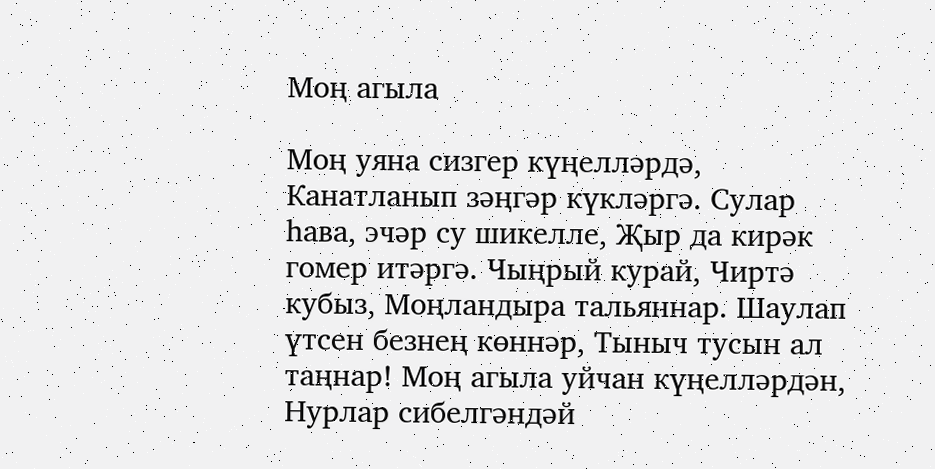Моң агыла

Моң уяна сизгер күңелләрдә, Канатланып зәңгәр күкләргә. Сулар һава, эчәр су шикелле, Җыр да кирәк гомер итәргә. Чыңрый курай, Чиртә кубыз, Моңландыра тальяннар. Шаулап үтсен безнең көннәр, Тыныч тусын ал таңнар! Моң агыла уйчан күңелләрдән, Нурлар сибелгәндәй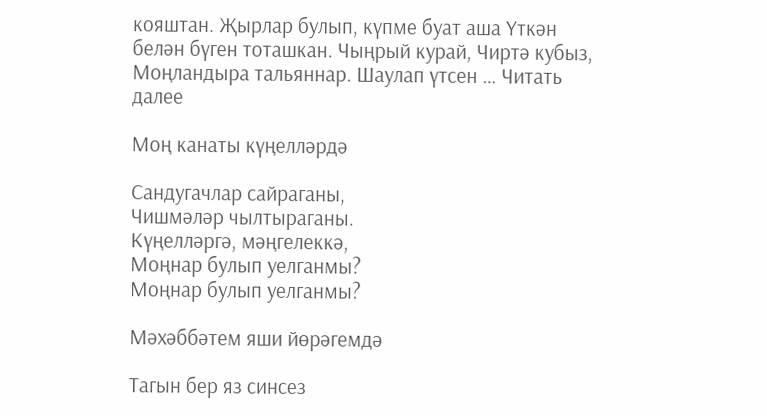кояштан. Җырлар булып, күпме буат аша Үткән белән бүген тоташкан. Чыңрый курай, Чиртә кубыз, Моңландыра тальяннар. Шаулап үтсен … Читать далее

Моң канаты күңелләрдә

Сандугачлар сайраганы,
Чишмәләр чылтыраганы.
Күңелләргә, мәңгелеккә,
Моңнар булып уелганмы?
Моңнар булып уелганмы?

Мәхәббәтем яши йөрәгемдә

Тагын бер яз синсез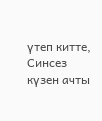үтеп китте,
Синсез күзен ачты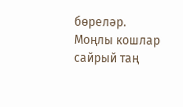бөреләр.
Моңлы кошлар сайрый таң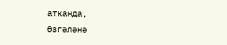атканда,
Өзгәләнә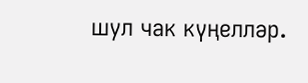шул чак күңелләр.